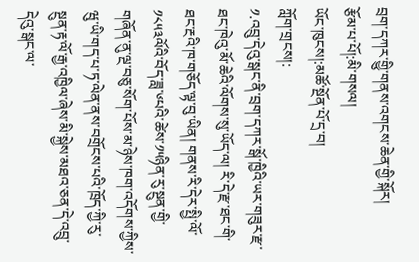བྲག་དཀར་གྱིུ་གནས་འགངས་ཆེན་གྱི་སྐོར།
རྩོམ་པ་པོ།:མི་གསལ།
ཡོང་ཁུངས།:མཚོ་སྔོན་པོ་དྲ་བ།
ཀློག་གྲངས།:
༡.འབྲུ་དེའུ་སྒང་ནི་བྲག་དཀར་སྒོ་ཁྱིའི་ཡར་གཟུར་རྫ་ཐང་ཁེའུ་མོ་ཆེའི་ལོགས་སུ་ཡོད་ལ། རི་དེ་རྫ་ཐང་གི་ཐང་རྔའི་ཁ་གཅོད་ལྟ་བུ་ཡིན། གནས་རི་དེར་སྤྱི་ལོ་༡༨༥༣ལོའི་བོད་ཟླ་༦པའི་ཚེས་༡༥ཉིན་རུ་སྔུན་གྱི་གཞོན་ནུ་ལྔ་བཅུ་སོག་པོས་མ་ཉེས་ཁག་འདོགས་ཀྱིས་ཝུ་ཡི་གད་པ་ཏ་ལེན་ནས་བགྲོངས་པའི་ཁྲོད་ཀྱི་རུ་སྔུན་རྟ་ལོ་རྒྱ་འཁྱིལ་ཞེས་མི་སྐྱེས་མཐའ་ཅན་དེ་འབྲུ་དེའུ་སྒང་ལ་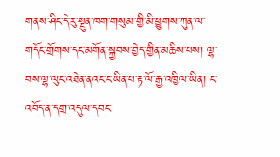གནས་ཤིང་དེ་རུ་སྔུན་ཁག་གསུམ་གྱི་མི་ཕྱུགས་ཀུན་ལ་གདོང་གྲོགས་དང་མགོན་སྐྱབས་བྱེད་གྱིན་མཆིས་པས། ལྷ་བས་ལྷ་ལུང་འཐེན་ནའང་ང་ཡིན་པ་རྟ་ལོ་རྒྱ་འཁྱིལ་ཡིན། ང་འབོད་ན་དགྲ་འདུལ་དབང་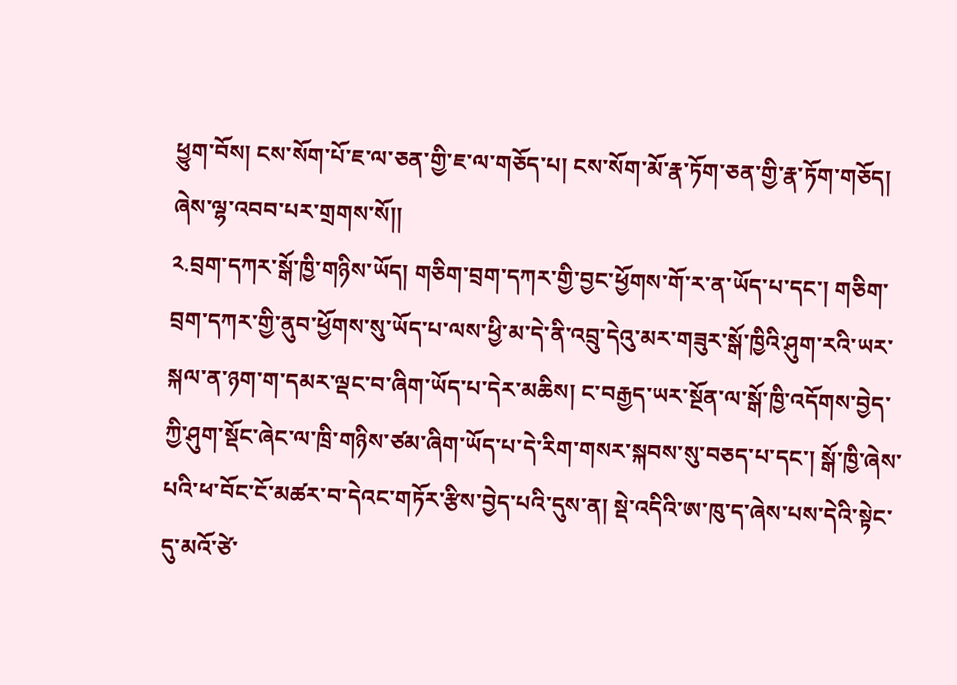ཕྱུག་བོས། ངས་སོག་པོ་ཇ་ལ་ཅན་གྱི་ཇ་ལ་གཅོད་པ། ངས་སོག་མོ་རྣ་ཏོག་ཅན་གྱི་རྣ་ཏོག་གཅོད། ཞེས་ལྷ་འབབ་པར་གྲགས་སོ།།
༢.བྲག་དཀར་སྒོ་ཁྱི་གཉིས་ཡོད། གཅིག་བྲག་དཀར་གྱི་བྱང་ཕྱོགས་གོ་ར་ན་ཡོད་པ་དང་། གཅིག་བྲག་དཀར་གྱི་ནུབ་ཕྱོགས་སུ་ཡོད་པ་ལས་ཕྱི་མ་དེ་ནི་འབྲུ་དེའུ་མར་གཟུར་སྒོ་ཁྱིའི་ཤུག་རའི་ཡར་སྐལ་ན་ཉག་ག་དམར་ལྡང་བ་ཞིག་ཡོད་པ་དེར་མཆིས། ང་བརྒྱད་ཡར་སྔོན་ལ་སྒོ་ཁྱི་འདོགས་བྱེད་ཀྱི་ཤུག་སྡོང་ཞེང་ལ་ཁྲི་གཉིས་ཙམ་ཞིག་ཡོད་པ་དེ་རིག་གསར་སྐབས་སུ་བཅད་པ་དང་། སྒོ་ཁྱི་ཞེས་པའི་ཕ་བོང་ངོ་མཚར་བ་དེའང་གཏོར་རྩིས་བྱེད་པའི་དུས་ན། སྡེ་འདིའི་ཨ་ཁུ་ད་ཞེས་པས་དེའི་སྟེང་དུ་མའོ་ཙེ་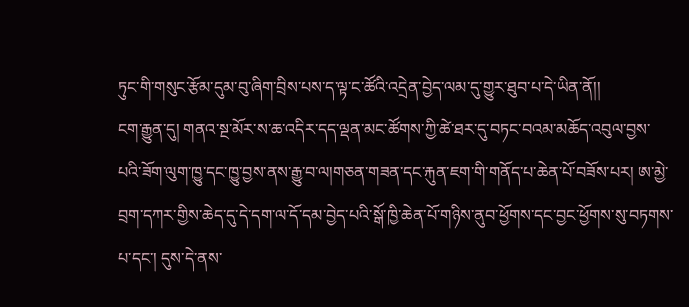ཏུང་གི་གསུང་རྩོམ་དུམ་བུ་ཞིག་བྲིས་པས་ད་ལྟ་ང་ཚོའི་འདྲེན་བྱེད་ལམ་དུ་གྱུར་ཐུབ་པ་དེ་ཡིན་ནོ།།
ངག་རྒྱུན་དུ། གནའ་སྔ་མོར་ས་ཆ་འདིར་དད་ལྡན་མང་ཚོགས་ཀྱི་ཚེ་ཐར་དུ་བཏང་བའམ་མཆོད་འབུལ་བྱས་པའི་ཟོག་ལུག་ཁྱུ་དང་ཁྱུ་བྱས་ནས་རྒྱུ་བ་ལ།གཅན་གཟན་དང་རྐུན་ཇག་གི་གནོད་པ་ཆེན་པོ་བཟོས་པར། ཨ་མྱེ་བྲག་དཀར་གྱིས་ཆེད་དུ་དེ་དག་ལ་དོ་དམ་བྱེད་པའི་སྒོ་ཁྱི་ཆེན་པོ་གཉིས་ནུབ་ཕྱོགས་དང་བྱང་ཕྱོགས་སུ་བཏགས་པ་དང་། དུས་དེ་ནས་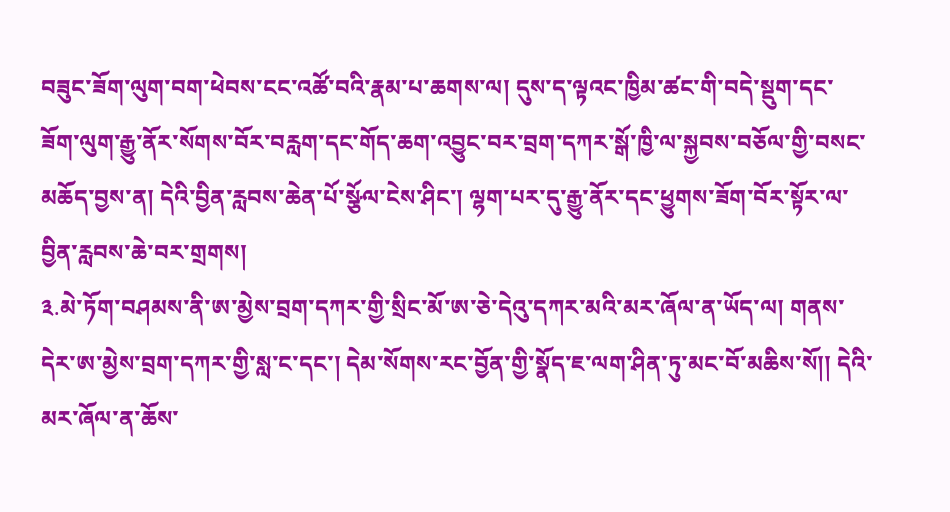བཟུང་ཟོག་ལུག་བག་ཕེབས་ངང་འཚོ་བའི་རྣམ་པ་ཆགས་ལ། དུས་ད་ལྟའང་ཁྱིམ་ཚང་གི་བདེ་སྡུག་དང་ཟོག་ལུག་རྒྱུ་ནོར་སོགས་བོར་བརླག་དང་གོད་ཆག་འབྱུང་བར་བྲག་དཀར་སྒོ་ཁྱི་ལ་སྐྱབས་བཅོལ་གྱི་བསང་མཆོད་བྱས་ན། དེའི་བྱིན་རླབས་ཆེན་པོ་སྩོལ་ངེས་ཤིང་། ལྷག་པར་དུ་རྒྱུ་ནོར་དང་ཕྱུགས་ཟོག་བོར་སྟོར་ལ་བྱིན་རླབས་ཆེ་བར་གྲགས།
༣.མེ་ཏོག་བཤམས་ནི་ཨ་མྱེས་བྲག་དཀར་གྱི་སྲིང་མོ་ཨ་ཅེ་དེའུ་དཀར་མའི་མར་ཞོལ་ན་ཡོད་ལ། གནས་དེར་ཨ་མྱེས་བྲག་དཀར་གྱི་སླ་ང་དང་། དེམ་སོགས་རང་བྱོན་གྱི་སྣོད་ཇ་ལག་ཤིན་ཏུ་མང་བོ་མཆིས་སོ།། དེའི་མར་ཞོལ་ན་ཆོས་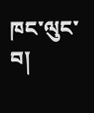ཁང་ལུང་བ།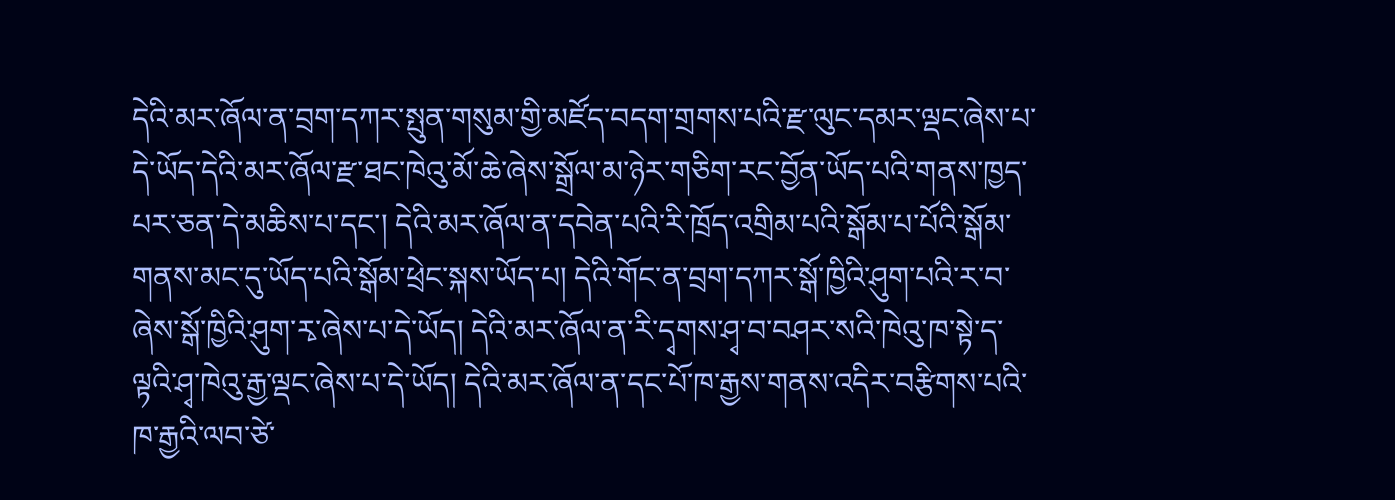དེའི་མར་ཞོལ་ན་བྲག་དཀར་སྤུན་གསུམ་གྱི་མཛོད་བདག་གྲགས་པའི་རྫ་ལུང་དམར་ལྡང་ཞེས་པ་དེ་ཡོད་དེའི་མར་ཞོལ་རྫ་ཐང་ཁེའུ་མོ་ཆེ་ཞེས་སྒྲོལ་མ་ཉེར་གཅིག་རང་བྱོན་ཡོད་པའི་གནས་ཁྱད་པར་ཅན་དེ་མཆིས་པ་དང་། དེའི་མར་ཞོལ་ན་དབེན་པའི་རི་ཁྲོད་འགྲིམ་པའི་སྒོམ་པ་པོའི་སྒོམ་གནས་མང་དུ་ཡོད་པའི་སྒོམ་ཕྲེང་སྐས་ཡོད་པ། དེའི་གོང་ན་བྲག་དཀར་སྒོ་ཁྱིའི་ཤུག་པའི་ར་བ་ཞེས་སྒོ་ཁྱིའི་ཤུག་རྭ་ཞེས་པ་དེ་ཡོད། དེའི་མར་ཞོལ་ན་རི་དྭགས་ཤྭ་བ་བཤར་སའི་ཁེའུ་ཁ་སྟེ་ད་ལྟའི་ཤྭ་ཁེའུ་རྒྱ་ལྡང་ཞེས་པ་དེ་ཡོད། དེའི་མར་ཞོལ་ན་དང་པོ་ཁ་རྒྱས་གནས་འདིར་བརྩིགས་པའི་ཁ་རྒྱའི་ལབ་ཙེ་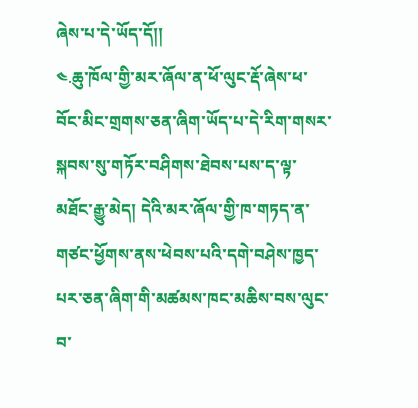ཞེས་པ་དེ་ཡོད་དོ།།
༤.ཆུ་ཁོལ་གྱི་མར་ཞོལ་ན་ཕོ་ལུང་རྡོ་ཞེས་ཕ་བོང་མིང་གྲགས་ཅན་ཞིག་ཡོད་པ་དེ་རིག་གསར་སྐབས་སུ་གཏོར་བཤིགས་ཐེབས་པས་ད་ལྟ་མཐོང་རྒྱུ་མེད། དེའི་མར་ཞོལ་གྱི་ཁ་གཏད་ན་གཙང་ཕྱོགས་ནས་ཕེབས་པའི་དགེ་བཤེས་ཁྱད་པར་ཅན་ཞིག་གི་མཚམས་ཁང་མཆིས་བས་ལུང་བ་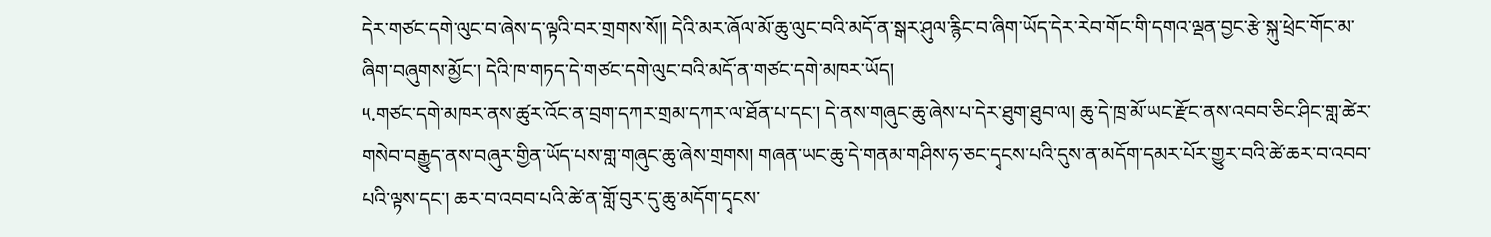དེར་གཙང་དགེ་ལུང་བ་ཞེས་ད་ལྟའི་བར་གྲགས་སོ།། དེའི་མར་ཞོལ་མོ་ཆུ་ལུང་བའི་མདོ་ན་སྒར་ཤུལ་རྙིང་བ་ཞིག་ཡོད་དེར་རེབ་གོང་གི་དགའ་ལྡན་བྱང་རྩེ་སྐུ་ཕྲེང་གོང་མ་ཞིག་བཞུགས་མྱོང་། དེའི་ཁ་གཏད་དེ་གཙང་དགེ་ལུང་བའི་མདོ་ན་གཙང་དགེ་མཁར་ཡོད།
༥.གཙང་དགེ་མཁར་ནས་ཚུར་འོང་ན་བྲག་དཀར་གྲམ་དཀར་ལ་ཐོན་པ་དང་། དེ་ནས་གཞུང་ཆུ་ཞེས་པ་དེར་ཐུག་ཐུབ་ལ། ཆུ་དེ་ཁྲ་མོ་ཡང་རྫོང་ནས་འབབ་ཅིང་ཤིང་གླ་ཚེར་གསེབ་བརྒྱུད་ནས་བཞུར་གྱིན་ཡོད་པས་གླ་གཞུང་ཆུ་ཞེས་གྲགས། གཞན་ཡང་ཆུ་དེ་གནམ་གཤིས་ཧ་ཅང་དྭངས་པའི་དུས་ན་མདོག་དམར་པོར་གྱུར་བའི་ཚེ་ཆར་བ་འབབ་པའི་ལྟས་དང་། ཆར་བ་འབབ་པའི་ཚེ་ན་གློ་བུར་དུ་ཆུ་མདོག་དྭངས་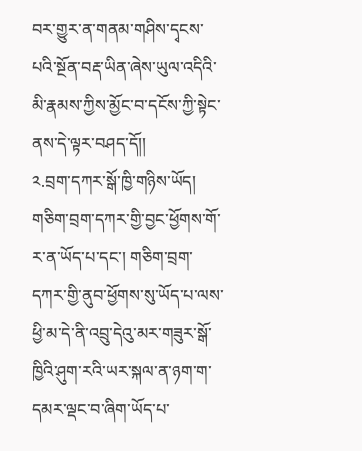བར་གྱུར་ན་གནམ་གཤིས་དྭངས་པའི་སྔོན་བརྡ་ཡིན་ཞེས་ཡུལ་འདིའི་མི་རྣམས་ཀྱིས་མྱོང་བ་དངོས་ཀྱི་སྟེང་ནས་དེ་ལྟར་བཤད་དོ།།
༢.བྲག་དཀར་སྒོ་ཁྱི་གཉིས་ཡོད། གཅིག་བྲག་དཀར་གྱི་བྱང་ཕྱོགས་གོ་ར་ན་ཡོད་པ་དང་། གཅིག་བྲག་དཀར་གྱི་ནུབ་ཕྱོགས་སུ་ཡོད་པ་ལས་ཕྱི་མ་དེ་ནི་འབྲུ་དེའུ་མར་གཟུར་སྒོ་ཁྱིའི་ཤུག་རའི་ཡར་སྐལ་ན་ཉག་ག་དམར་ལྡང་བ་ཞིག་ཡོད་པ་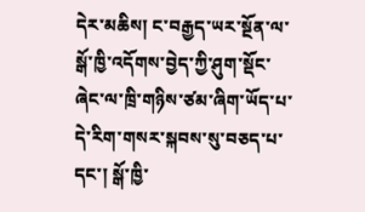དེར་མཆིས། ང་བརྒྱད་ཡར་སྔོན་ལ་སྒོ་ཁྱི་འདོགས་བྱེད་ཀྱི་ཤུག་སྡོང་ཞེང་ལ་ཁྲི་གཉིས་ཙམ་ཞིག་ཡོད་པ་དེ་རིག་གསར་སྐབས་སུ་བཅད་པ་དང་། སྒོ་ཁྱི་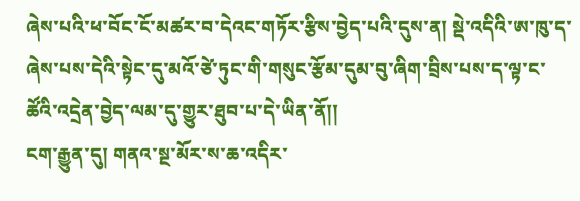ཞེས་པའི་ཕ་བོང་ངོ་མཚར་བ་དེའང་གཏོར་རྩིས་བྱེད་པའི་དུས་ན། སྡེ་འདིའི་ཨ་ཁུ་ད་ཞེས་པས་དེའི་སྟེང་དུ་མའོ་ཙེ་ཏུང་གི་གསུང་རྩོམ་དུམ་བུ་ཞིག་བྲིས་པས་ད་ལྟ་ང་ཚོའི་འདྲེན་བྱེད་ལམ་དུ་གྱུར་ཐུབ་པ་དེ་ཡིན་ནོ།།
ངག་རྒྱུན་དུ། གནའ་སྔ་མོར་ས་ཆ་འདིར་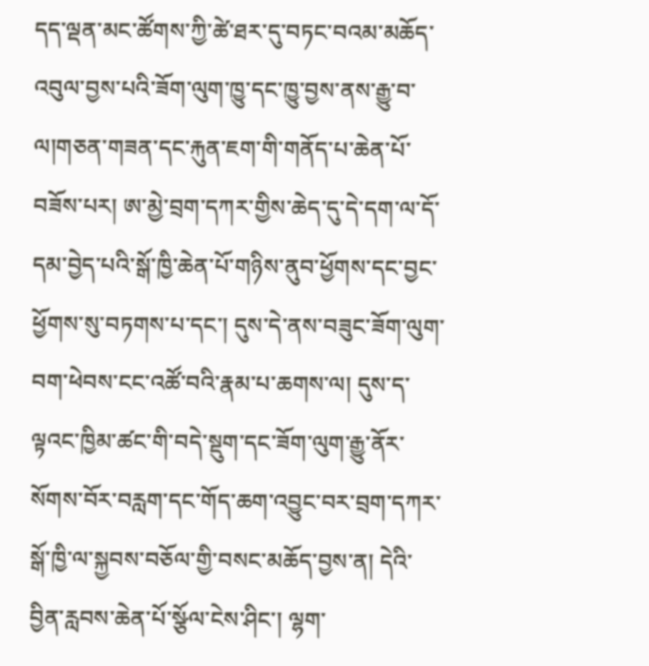དད་ལྡན་མང་ཚོགས་ཀྱི་ཚེ་ཐར་དུ་བཏང་བའམ་མཆོད་འབུལ་བྱས་པའི་ཟོག་ལུག་ཁྱུ་དང་ཁྱུ་བྱས་ནས་རྒྱུ་བ་ལ།གཅན་གཟན་དང་རྐུན་ཇག་གི་གནོད་པ་ཆེན་པོ་བཟོས་པར། ཨ་མྱེ་བྲག་དཀར་གྱིས་ཆེད་དུ་དེ་དག་ལ་དོ་དམ་བྱེད་པའི་སྒོ་ཁྱི་ཆེན་པོ་གཉིས་ནུབ་ཕྱོགས་དང་བྱང་ཕྱོགས་སུ་བཏགས་པ་དང་། དུས་དེ་ནས་བཟུང་ཟོག་ལུག་བག་ཕེབས་ངང་འཚོ་བའི་རྣམ་པ་ཆགས་ལ། དུས་ད་ལྟའང་ཁྱིམ་ཚང་གི་བདེ་སྡུག་དང་ཟོག་ལུག་རྒྱུ་ནོར་སོགས་བོར་བརླག་དང་གོད་ཆག་འབྱུང་བར་བྲག་དཀར་སྒོ་ཁྱི་ལ་སྐྱབས་བཅོལ་གྱི་བསང་མཆོད་བྱས་ན། དེའི་བྱིན་རླབས་ཆེན་པོ་སྩོལ་ངེས་ཤིང་། ལྷག་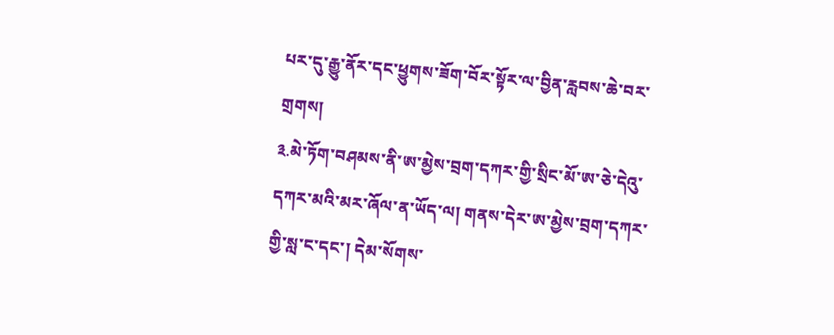པར་དུ་རྒྱུ་ནོར་དང་ཕྱུགས་ཟོག་བོར་སྟོར་ལ་བྱིན་རླབས་ཆེ་བར་གྲགས།
༣.མེ་ཏོག་བཤམས་ནི་ཨ་མྱེས་བྲག་དཀར་གྱི་སྲིང་མོ་ཨ་ཅེ་དེའུ་དཀར་མའི་མར་ཞོལ་ན་ཡོད་ལ། གནས་དེར་ཨ་མྱེས་བྲག་དཀར་གྱི་སླ་ང་དང་། དེམ་སོགས་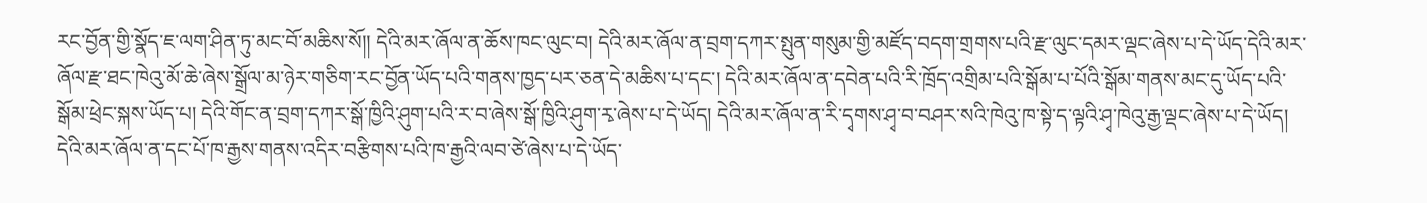རང་བྱོན་གྱི་སྣོད་ཇ་ལག་ཤིན་ཏུ་མང་བོ་མཆིས་སོ།། དེའི་མར་ཞོལ་ན་ཆོས་ཁང་ལུང་བ། དེའི་མར་ཞོལ་ན་བྲག་དཀར་སྤུན་གསུམ་གྱི་མཛོད་བདག་གྲགས་པའི་རྫ་ལུང་དམར་ལྡང་ཞེས་པ་དེ་ཡོད་དེའི་མར་ཞོལ་རྫ་ཐང་ཁེའུ་མོ་ཆེ་ཞེས་སྒྲོལ་མ་ཉེར་གཅིག་རང་བྱོན་ཡོད་པའི་གནས་ཁྱད་པར་ཅན་དེ་མཆིས་པ་དང་། དེའི་མར་ཞོལ་ན་དབེན་པའི་རི་ཁྲོད་འགྲིམ་པའི་སྒོམ་པ་པོའི་སྒོམ་གནས་མང་དུ་ཡོད་པའི་སྒོམ་ཕྲེང་སྐས་ཡོད་པ། དེའི་གོང་ན་བྲག་དཀར་སྒོ་ཁྱིའི་ཤུག་པའི་ར་བ་ཞེས་སྒོ་ཁྱིའི་ཤུག་རྭ་ཞེས་པ་དེ་ཡོད། དེའི་མར་ཞོལ་ན་རི་དྭགས་ཤྭ་བ་བཤར་སའི་ཁེའུ་ཁ་སྟེ་ད་ལྟའི་ཤྭ་ཁེའུ་རྒྱ་ལྡང་ཞེས་པ་དེ་ཡོད། དེའི་མར་ཞོལ་ན་དང་པོ་ཁ་རྒྱས་གནས་འདིར་བརྩིགས་པའི་ཁ་རྒྱའི་ལབ་ཙེ་ཞེས་པ་དེ་ཡོད་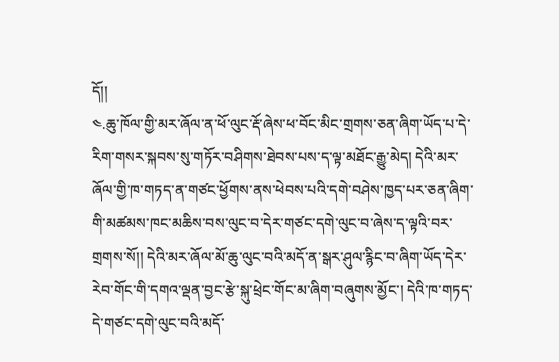དོ།།
༤.ཆུ་ཁོལ་གྱི་མར་ཞོལ་ན་ཕོ་ལུང་རྡོ་ཞེས་ཕ་བོང་མིང་གྲགས་ཅན་ཞིག་ཡོད་པ་དེ་རིག་གསར་སྐབས་སུ་གཏོར་བཤིགས་ཐེབས་པས་ད་ལྟ་མཐོང་རྒྱུ་མེད། དེའི་མར་ཞོལ་གྱི་ཁ་གཏད་ན་གཙང་ཕྱོགས་ནས་ཕེབས་པའི་དགེ་བཤེས་ཁྱད་པར་ཅན་ཞིག་གི་མཚམས་ཁང་མཆིས་བས་ལུང་བ་དེར་གཙང་དགེ་ལུང་བ་ཞེས་ད་ལྟའི་བར་གྲགས་སོ།། དེའི་མར་ཞོལ་མོ་ཆུ་ལུང་བའི་མདོ་ན་སྒར་ཤུལ་རྙིང་བ་ཞིག་ཡོད་དེར་རེབ་གོང་གི་དགའ་ལྡན་བྱང་རྩེ་སྐུ་ཕྲེང་གོང་མ་ཞིག་བཞུགས་མྱོང་། དེའི་ཁ་གཏད་དེ་གཙང་དགེ་ལུང་བའི་མདོ་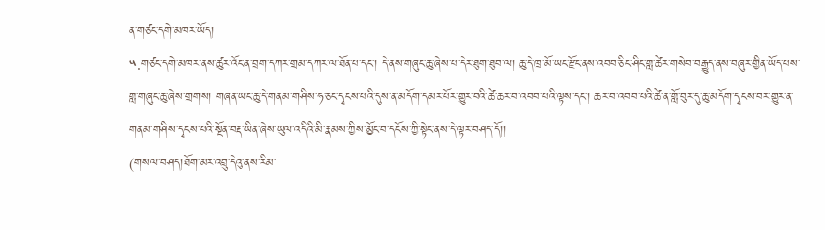ན་གཙང་དགེ་མཁར་ཡོད།
༥.གཙང་དགེ་མཁར་ནས་ཚུར་འོང་ན་བྲག་དཀར་གྲམ་དཀར་ལ་ཐོན་པ་དང་། དེ་ནས་གཞུང་ཆུ་ཞེས་པ་དེར་ཐུག་ཐུབ་ལ། ཆུ་དེ་ཁྲ་མོ་ཡང་རྫོང་ནས་འབབ་ཅིང་ཤིང་གླ་ཚེར་གསེབ་བརྒྱུད་ནས་བཞུར་གྱིན་ཡོད་པས་གླ་གཞུང་ཆུ་ཞེས་གྲགས། གཞན་ཡང་ཆུ་དེ་གནམ་གཤིས་ཧ་ཅང་དྭངས་པའི་དུས་ན་མདོག་དམར་པོར་གྱུར་བའི་ཚེ་ཆར་བ་འབབ་པའི་ལྟས་དང་། ཆར་བ་འབབ་པའི་ཚེ་ན་གློ་བུར་དུ་ཆུ་མདོག་དྭངས་བར་གྱུར་ན་གནམ་གཤིས་དྭངས་པའི་སྔོན་བརྡ་ཡིན་ཞེས་ཡུལ་འདིའི་མི་རྣམས་ཀྱིས་མྱོང་བ་དངོས་ཀྱི་སྟེང་ནས་དེ་ལྟར་བཤད་དོ།།
(གསལ་བཤད།ཐོག་མར་འབྲུ་དེའུ་ནས་རིམ་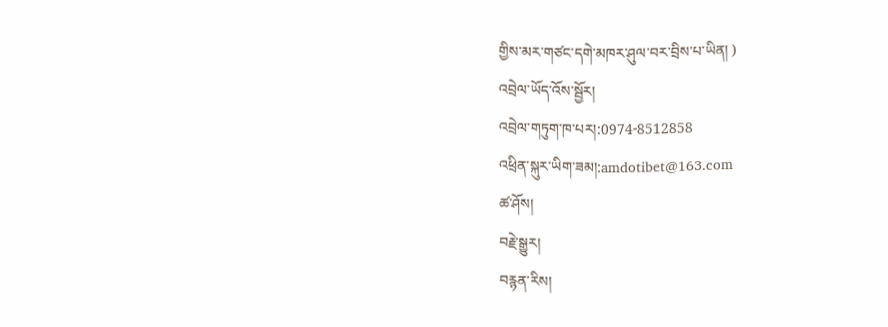གྱིས་མར་གཙང་དགེ་མཁར་ཤུལ་བར་བྲིས་པ་ཡིན། )
འབྲེལ་ཡོད་འོས་སྦྱོར།
འབྲེལ་གཏུག་ཁ་པར།:0974-8512858
འཕྲིན་སྐུར་ཡིག་ཟམ།:amdotibet@163.com
ཚ་ཤོས།
བརྗེ་སྒྱུར།
བརྙན་རིས།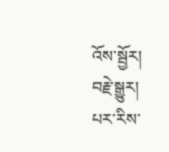འོས་སྦྱོར།
བརྗེ་སྒྱུར།
པར་རིས་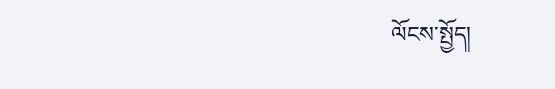ལོངས་སྤྱོད།